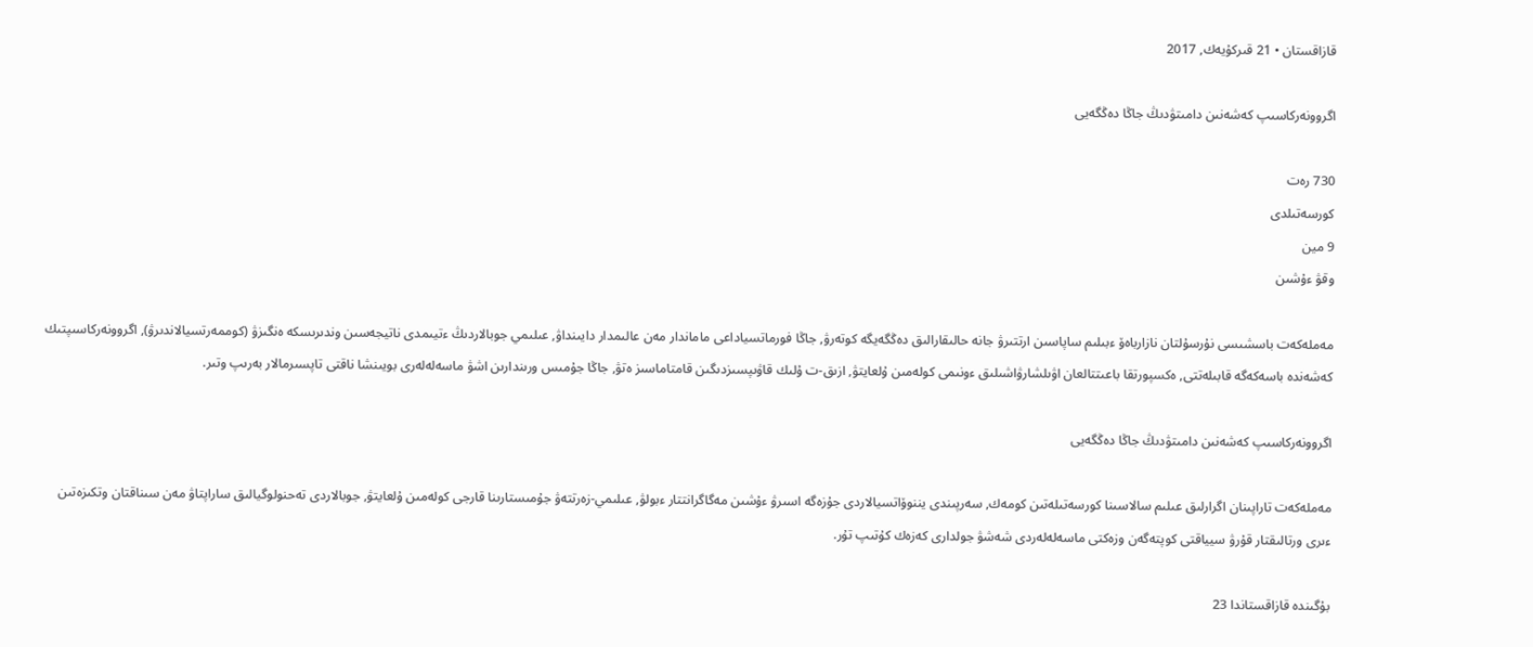قازاقستان • 21 قىركۇيەك, 2017

اگروونەركاسىپ كەشەنىن دامىتۋدىڭ جاڭا دەڭگەيى

730 رەت
كورسەتىلدى
9 مين
وقۋ ءۇشىن

مەملەكەت باسشىسى نۇرسۇلتان نازارباەۆ ءبىلىم ساپاسىن ارتتىرۋ جانە حالىقارالىق دەڭگەيگە كوتەرۋ, جاڭا فورماتسياداعى ماماندار مەن عالىمدار دايىنداۋ, عىلىمي جوبالاردىڭ ءتيىمدى ناتيجەسىن وندىرىسكە ەنگىزۋ (كوممەرتسيالاندىرۋ), اگروونەركاسىپتىك كەشەندە باسەكەگە قابىلەتتى, ەكسپورتقا باعىتتالعان اۋىلشارۋاشىلىق ءونىمى كولەمىن ۇلعايتۋ, ازىق-ت ۇلىك قاۋىپسىزدىگىن قامتاماسىز ەتۋ, جاڭا جۇمىس ورىندارىن اشۋ ماسەلەلەرى بويىنشا ناقتى تاپسىرمالار بەرىپ وتىر.

اگروونەركاسىپ كەشەنىن دامىتۋدىڭ جاڭا دەڭگەيى

مەملەكەت تاراپىنان اگرارلىق عىلىم سالاسىنا كورسەتىلەتىن كومەك, سەرپىندى يننوۆاتسيالاردى جۇزەگە اسىرۋ ءۇشىن مەگاگرانتتار ءبولۋ, عىلىمي-زەرتتەۋ جۇمىستارىنا قارجى كولەمىن ۇلعايتۋ, جوبالاردى تەحنولوگيالىق ساراپتاۋ مەن سىناقتان وتكىزەتىن ءىرى ورتالىقتار قۇرۋ سيياقتى كوپتەگەن وزەكتى ماسەلەلەردى شەشۋ جولدارى كەزەك كۇتىپ تۇر.

بۇگىندە قازاقستاندا 23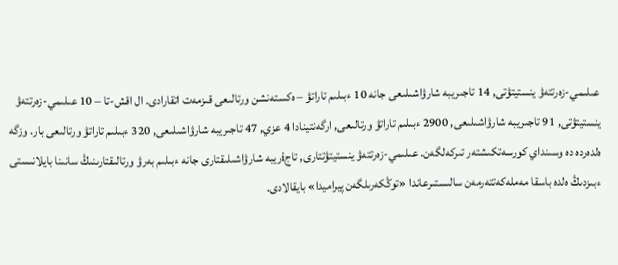عىلىمي-زەرتتەۋ ينستيتۋتى, 14 تاجىريبە شارۋاشىلىعى جانە 10 ءبىلىم تاراتۋ – ەكستەنشن ورتالىعى قىزمەت اتقارادى. ال اقش-تا – 10 عىلىمي-زەرتتەۋ ينستيتۋتى, 91 تاجىريبە شارۋاشىلىعى, 2900 ءبىلىم تاراتۋ ورتالىعى, ارگەنتينادا 4 عزي, 47 تاجىريبە شارۋاشىلىعى, 320 ءبىلىم تاراتۋ ورتالىعى بار. وزگە ەلدەردە دە وسىنداي كورسەتكىشتەر تىركەلگەن. عىلىمي-زەرتتەۋ ينستيتۋتتارى, تاجiريبە شارۋاشىلىقتارى جانە ءبىلىم بەرۋ ورتالىقتارىنىڭ سانىنا بايلانىستى ءبىزدىڭ ەلدە باسقا مەملەكەتتەرمەن سالىستىرعاندا «توڭكەرىلگەن پيراميدا» بايقالادى.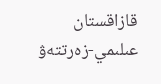قازاقستان عىلىمي-زەرتتەۋ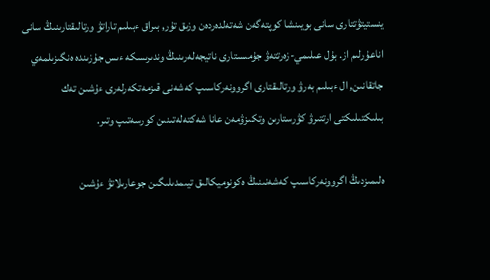ينستيتۋتتارى سانى بويىنشا كوپتەگەن شەتەلدەردەن وزىق تۇر, بىراق ءبىلىم تاراتۋ ورتالىقتارىنىڭ سانى اناعۇرلىم از. بۇل عىلىمي-زەرتتەۋ جۇمىستارى ناتيجەلەرىنىڭ وندىرىسكە ءىس جۇزىندە ەنگىزىلمەي جاتقانىن, ال ءبىلىم بەرۋ ورتالىقتارى اگروونەركاسىپ كەشەنى قىزمەتكەرلەرى ءۇشىن تەك بىلىكتىلىكتى ارتتىرۋ كۋرستارىن وتكىزۋمەن عانا شەكتەلەتىنىن كورسەتىپ وتىر.

ەلىمىزدىڭ اگروونەركاسىپ كەشەنىنىڭ ەكونوميكالىق تيىمدىلىگىن جوعارىلاتۋ ءۇشىن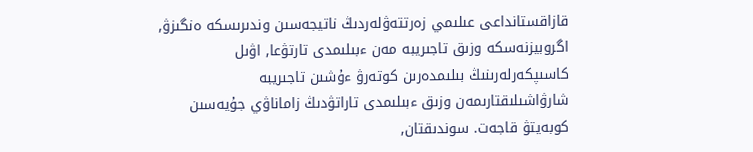قازاقستانداعى عىلىمي زەرتتەۋلەردىڭ ناتيجەسىن وندىرىسكە ەنگىزۋ, اگروبيزنەسكە وزىق تاجىريبە مەن ءبىلىمدى تارتۋعا, اۋىل كاسىپكەرلەرىنىڭ بىلىمدەرىن كوتەرۋ ءۇشىن تاجىريبە شارۋاشىلىقتارىمەن وزىق ءبىلىمدى تاراتۋدىڭ زاماناۋي جۇيەسىن كوبەيتۋ قاجەت. سوندىقتان,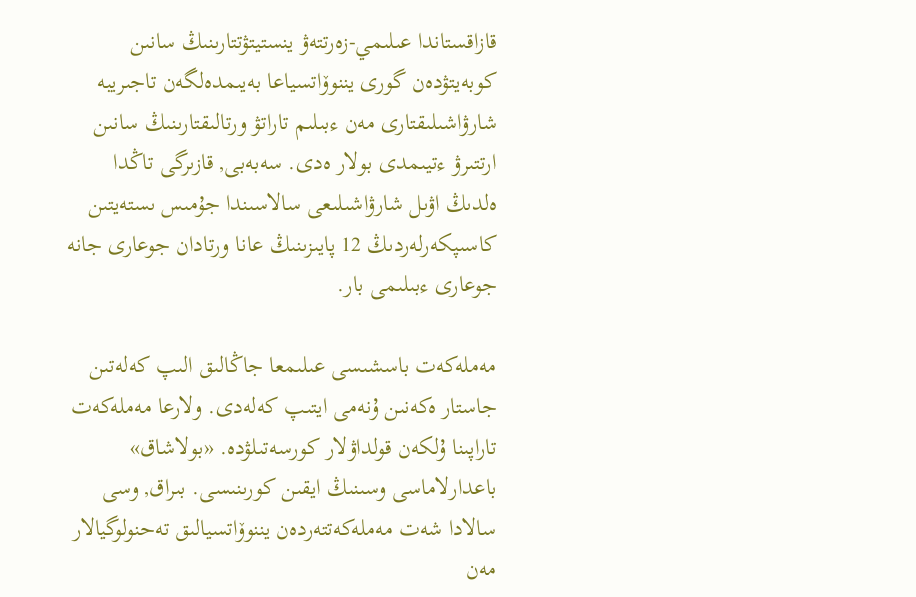قازاقستاندا عىلىمي-زەرتتەۋ ينستيتۋتتارىنىڭ سانىن كوبەيتۋدەن گورى يننوۆاتسياعا بەيىمدەلگەن تاجىريبە شارۋاشىلىقتارى مەن ءبىلىم تاراتۋ ورتالىقتارىنىڭ سانىن ارتتىرۋ ءتيىمدى بولار ەدى. سەبەبى, قازىرگى تاڭدا ەلدىڭ اۋىل شارۋاشىلىعى سالاسىندا جۇمىس ىستەيتىن كاسىپكەرلەردىڭ 12 پايىزىنىڭ عانا ورتادان جوعارى جانە جوعارى ءبىلىمى بار.

مەملەكەت باسشىسى عىلىمعا جاڭالىق الىپ كەلەتىن جاستار ەكەنىن ۇنەمى ايتىپ كەلەدى. ولارعا مەملەكەت تاراپىنا ۇلكەن قولداۋلار كورسەتىلۋدە. «بولاشاق» باعدارلاماسى وسىنىڭ ايقىن كورىنىسى. بىراق, وسى سالادا شەت مەملەكەتتەردەن يننوۆاتسيالىق تەحنولوگيالار مەن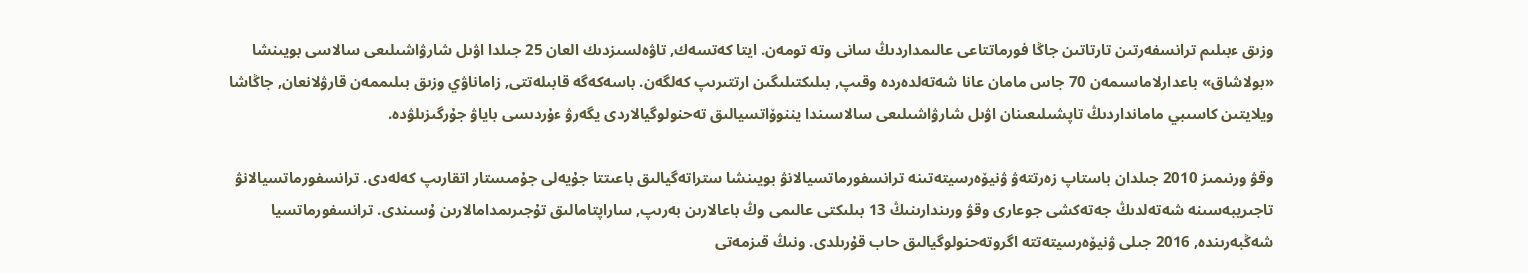وزىق ءبىلىم ترانسفەرتىن تارتاتىن جاڭا فورماتتاعى عالىمداردىڭ سانى وتە تومەن. ايتا كەتسەك, تاۋەلسىزدىك العان 25 جىلدا اۋىل شارۋاشىلىعى سالاسى بويىنشا «بولاشاق» باعدارلاماسىمەن 70 جاس مامان عانا شەتەلدەردە وقىپ, بىلىكتىلىگىن ارتتىرىپ كەلگەن. باسەكەگە قابىلەتتى, زاماناۋي وزىق بىلىممەن قارۋلانعان, جاڭاشا ويلايتىن كاسىبي مامانداردىڭ تاپشىلىعىنان اۋىل شارۋاشىلىعى سالاسىندا يننوۆاتسيالىق تەحنولوگيالاردى يگەرۋ ءۇردىسى باياۋ جۇرگىزىلۋدە.

وقۋ ورنىمىز 2010 جىلدان باستاپ زەرتتەۋ ۋنيۆەرسيتەتىنە ترانسفورماتسيالانۋ بويىنشا ستراتەگيالىق باعىتتا جۇيەلى جۇمىستار اتقارىپ كەلەدى. ترانسفورماتسيالانۋ تاجىريبەسىنە شەتەلدىڭ جەتەكشى جوعارى وقۋ ورىندارىنىڭ 13 بىلىكتى عالىمى وڭ باعالارىن بەرىپ, ساراپتامالىق تۇجىرىمدامالارىن ۇسىندى. ترانسفورماتسيا شەڭبەرىندە, 2016 جىلى ۋنيۆەرسيتەتتە اگروتەحنولوگيالىق حاب قۇرىلدى. ونىڭ قىزمەتى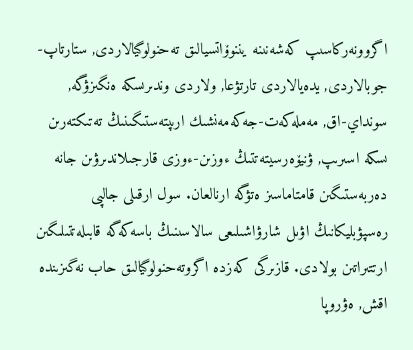اگروونەركاسىپ كەشەنىنە يننوۆاتسيالىق تەحنولوگيالاردى, ستارتاپ-جوبالاردى, يدەيالاردى تارتۋعا, ولاردى وندىرىسكە ەنگىزۋگە, سونداي-اق, مەملەكەت-جەكەمەنشىك ارىپتەستىگىنىڭ تەتىكتەرىن ىسكە اسىرىپ, ۋنيۆەرسيتەتتىڭ ءوزىن-ءوزى قارجىلاندىرۋىن جانە دەربەستىگىن قامتاماسىز ەتۋگە ارنالعان. سول ارقىلى جالپى رەسپۋبليكانىڭ اۋىل شارۋاشىلىعى سالاسىنىڭ باسەكەگە قابىلەتتىلىگىن ارتتىراتىن بولادى. قازىرگى كەزدە اگروتەحنولوگيالىق حاب نەگىزىندە اقش, ەۋروپا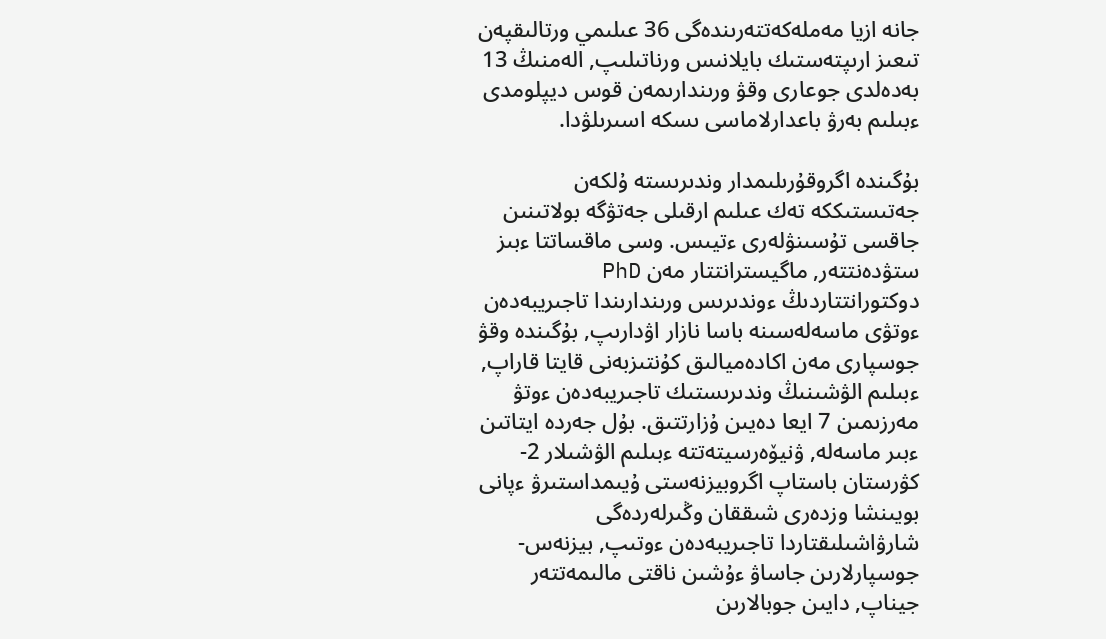جانە ازيا مەملەكەتتەرىندەگى 36 عىلىمي ورتالىقپەن تىعىز ارىپتەستىك بايلانىس ورناتىلىپ, الەمنىڭ 13 بەدەلدى جوعارى وقۋ ورىندارىمەن قوس ديپلومدى ءبىلىم بەرۋ باعدارلاماسى ىسكە اسىرىلۋدا.

بۇگىندە اگروقۇرىلىمدار وندىرىستە ۇلكەن جەتىستىككە تەك عىلىم ارقىلى جەتۋگە بولاتىنىن جاقسى تۇسىنۋلەرى ءتيىس. وسى ماقساتتا ءبىز ستۋدەنتتەر, ماگيسترانتتار مەن PhD دوكتورانتتاردىڭ ءوندىرىس ورىندارىندا تاجىريبەدەن ءوتۋى ماسەلەسىنە باسا نازار اۋدارىپ, بۇگىندە وقۋ جوسپارى مەن اكادەميالىق كۇنتىزبەنى قايتا قاراپ, ءبىلىم الۋشىنىڭ وندىرىستىك تاجىريبەدەن ءوتۋ مەرزىمىن 7 ايعا دەيىن ۇزارتتىق. بۇل جەردە ايتاتىن ءبىر ماسەلە, ۋنيۆەرسيتەتتە ءبىلىم الۋشىلار 2-كۋرستان باستاپ اگروبيزنەستى ۇيىمداستىرۋ ءپانى بويىنشا وزدەرى شىققان وڭىرلەردەگى شارۋاشىلىقتاردا تاجىريبەدەن ءوتىپ, بيزنەس-جوسپارلارىن جاساۋ ءۇشىن ناقتى مالىمەتتەر جيناپ, دايىن جوبالارىن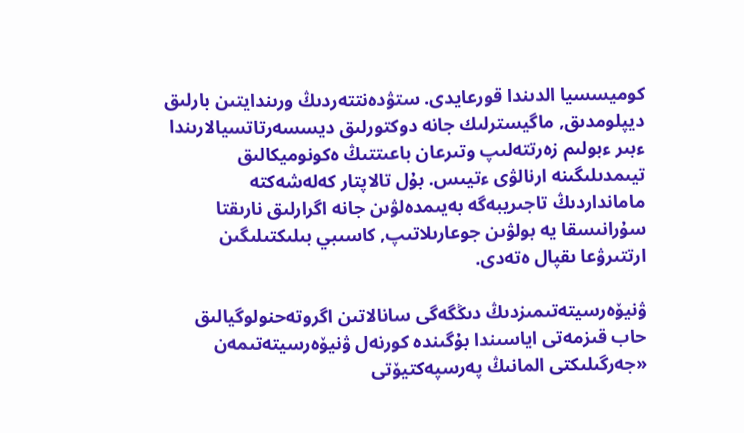كوميسسيا الدىندا قورعايدى. ستۋدەنتتەردىڭ ورىندايتىن بارلىق ديپلومدىق, ماگيسترلىك جانە دوكتورلىق ديسسەرتاتسيالارىندا ءبىر ءبولىم زەرتتەلىپ وتىرعان باعىتتىڭ ەكونوميكالىق تيىمدىلىگىنە ارنالۋى ءتيىس. بۇل تالاپتار كەلەشەكتە مامانداردىڭ تاجىريبەگە بەيىمدەلۋىن جانە اگرارلىق نارىقتا سۇرانىسقا يە بولۋىن جوعارىلاتىپ, كاسىبي بىلىكتىلىگىن ارتتىرۋعا ىقپال ەتەدى.

ۋنيۆەرسيتەتىمىزدىڭ دىڭگەگى سانالاتىن اگروتەحنولوگيالىق حاب قىزمەتى اياسىندا بۇگىندە كورنەل ۋنيۆەرسيتەتىمەن «جەرگىلىكتى المانىڭ پەرسپەكتيۆتى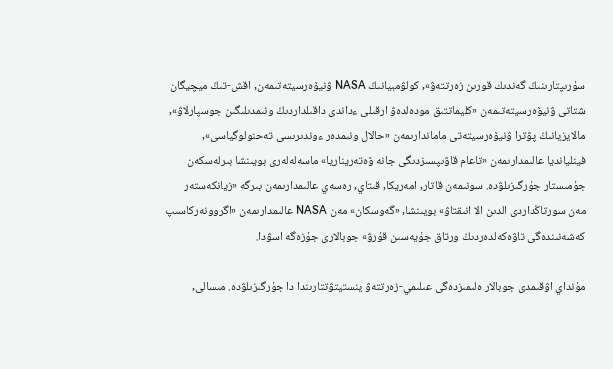سۇرىپتارىنىڭ گەندىك قورىن زەرتتەۋ», كولۋمبيانىڭ NASA ۋنيۆەرسيتەتىمەن, اقش-تىڭ ميچيگان شتاتى ۋنيۆەرسيتەتىمەن «كليماتتىق مودەلدەۋ ارقىلى ءداندى داقىلداردىڭ ونىمدىلىگىن جوسپارلاۋ», مالايزيانىڭ پۋترا ۋنيۆەرسيتەتى ماماندارىمەن «حالال ونىمدەر ءوندىرىسى تەحنولوگياسى», فينليانديا عالىمدارىمەن «تاعام قاۋىپسىزدىگى جانە ۆەتەريناريا» ماسەلەلەرى بويىنشا بىرلەسكەن جۇمىستار جۇرگىزىلۋدە. سونىمەن قاتار, امەريكا, قىتاي, رەسەي عالىمدارىمەن بىرگە «زيانكەستەر مەن سورتاڭداردى الدىن الا انىقتاۋ» بويىنشا, «گەوسكان» مەن NASA عالىمدارىمەن «اگروونەركاسىپ كەشەنىندەگى تاۋەكەلدەردىڭ ورتاق جۇيەسىن قۇرۋ» جوبالارى جۇزەگە اسۋدا.

مۇنداي اۋقىمدى جوبالار ەلىمىزدەگى عىلىمي-زەرتتەۋ ينستيتۋتتارىندا دا جۇرگىزىلۋدە. مىسالى,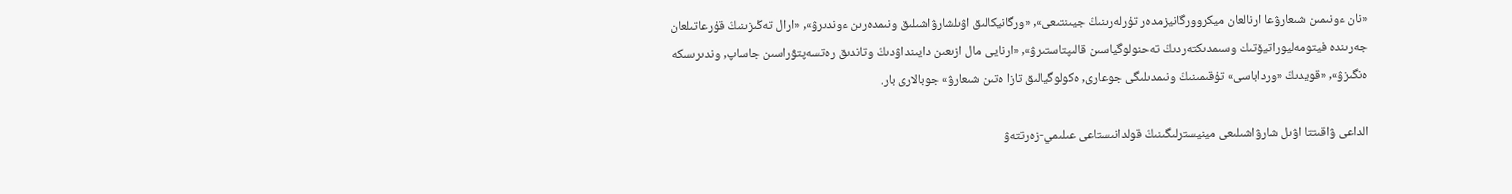«نان ءونىمىن شىعارۋعا ارنالعان ميكروورگانيزمدەر تۇرلەرىنىڭ جيىنتىعى», «ورگانيكالىق اۋىلشارۋاشىلىق ونىمدەرىن ءوندىرۋ», «ارال تەڭىزىنىڭ قۇرعاتىلعان جەرىندە فيتومەليوراتيۆتىك وسىمدىكتەردىڭ تەحنولوگياسىن قالىپتاستىرۋ», «ارنايى مال ازىعىن دايىنداۋدىڭ وتاندىق رەتسەپتۋراسىن جاساپ, وندىرىسكە ەنگىزۋ», «قويدىڭ «ورداباسى» تۇقىمىنىڭ ونىمدىلىگى جوعارى, ەكولوگيالىق تازا ەتىن شىعارۋ» جوبالارى بار.

الداعى ۋاقىتتا اۋىل شارۋاشىلىعى مينيسترلىگىنىڭ قولدانىستاعى عىلىمي-زەرتتەۋ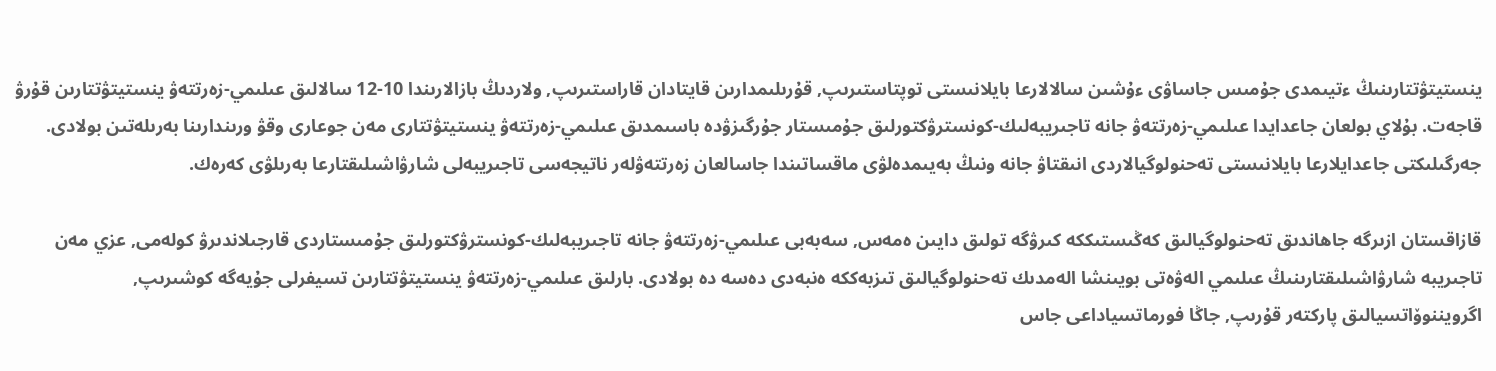ينستيتۋتتارىنىڭ ءتيىمدى جۇمىس جاساۋى ءۇشىن سالالارعا بايلانىستى توپتاستىرىپ, قۇرىلىمدارىن قايتادان قاراستىرىپ, ولاردىڭ بازالارىندا 10-12 سالالىق عىلىمي-زەرتتەۋ ينستيتۋتتارىن قۇرۋ قاجەت. بۇلاي بولعان جاعدايدا عىلىمي-زەرتتەۋ جانە تاجىريبەلىك-كونسترۋكتورلىق جۇمىستار جۇرگىزۋدە باسىمدىق عىلىمي-زەرتتەۋ ينستيتۋتتارى مەن جوعارى وقۋ ورىندارىنا بەرىلەتىن بولادى. جەرگىلىكتى جاعدايلارعا بايلانىستى تەحنولوگيالاردى انىقتاۋ جانە ونىڭ بەيىمدەلۋى ماقساتىندا جاسالعان زەرتتەۋلەر ناتيجەسى تاجىريبەلى شارۋاشىلىقتارعا بەرىلۋى كەرەك.

قازاقستان ازىرگە جاھاندىق تەحنولوگيالىق كەڭىستىككە كىرۋگە تولىق دايىن ەمەس, سەبەبى عىلىمي-زەرتتەۋ جانە تاجىريبەلىك-كونسترۋكتورلىق جۇمىستاردى قارجىلاندىرۋ كولەمى, عزي مەن تاجىريبە شارۋاشىلىقتارىنىڭ عىلىمي الەۋەتى بويىنشا الەمدىك تەحنولوگيالىق تىزبەككە ەنبەدى دەسە دە بولادى. بارلىق عىلىمي-زەرتتەۋ ينستيتۋتتارىن تسيفرلى جۇيەگە كوشىرىپ, اگرويننوۆاتسيالىق پاركتەر قۇرىپ, جاڭا فورماتسياداعى جاس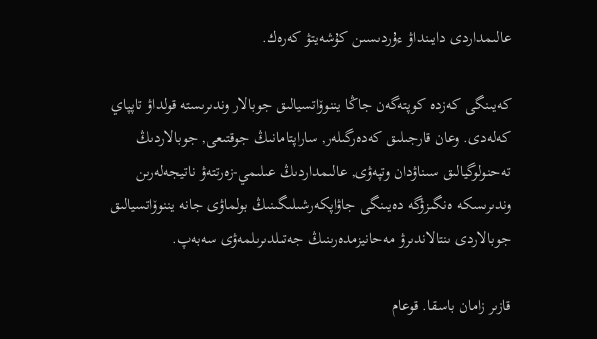عالىمداردى دايىنداۋ ءۇردىسىن كۇشەيتۋ كەرەك.

كەيىنگى كەزدە كوپتەگەن جاڭا يننوۆاتسيالىق جوبالار وندىرىستە قولداۋ تاپپاي كەلەدى. وعان قارجىلىق كەدەرگىلەر, ساراپتامانىڭ جوقتىعى, جوبالاردىڭ تەحنولوگيالىق سىناۋدان وتپەۋى, عالىمداردىڭ عىلىمي-زەرتتەۋ ناتيجەلەرىن وندىرىسكە ەنگىزۋگە دەيىنگى جاۋاپكەرشىلىگىنىڭ بولماۋى جانە يننوۆاتسيالىق جوبالاردى ىنتالاندىرۋ مەحانيزمدەرىنىڭ جەتىلدىرىلمەۋى سەبەپ.

قازىر زامان باسقا. قوعام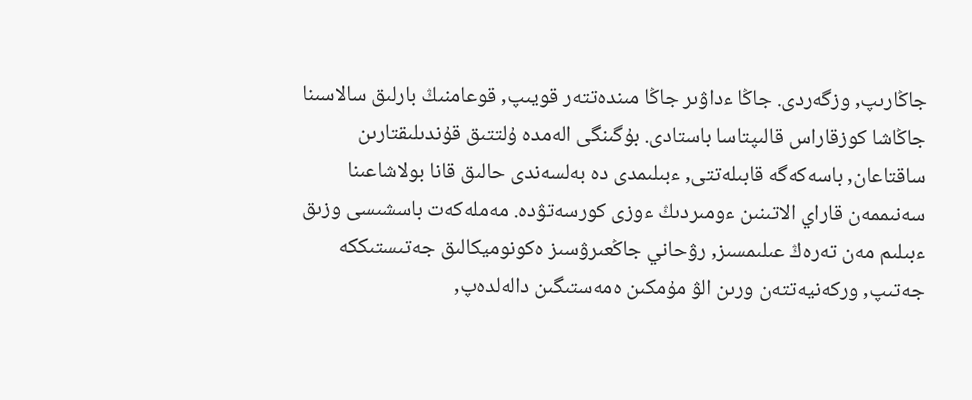جاڭارىپ, وزگەردى. جاڭا ءداۋىر جاڭا مىندەتتەر قويىپ, قوعامنىڭ بارلىق سالاسىنا جاڭاشا كوزقاراس قالىپتاسا باستادى. بۇگىنگى الەمدە ۇلتتىق قۇندىلىقتارىن ساقتاعان, باسەكەگە قابىلەتتى, ءبىلىمدى دە بەلسەندى حالىق قانا بولاشاعىنا سەنىممەن قاراي الاتىنىن ءومىردىڭ ءوزى كورسەتۋدە. مەملەكەت باسشىسى وزىق ءبىلىم مەن تەرەڭ عىلىمسىز, رۋحاني جاڭعىرۋسىز ەكونوميكالىق جەتىستىككە جەتىپ, وركەنيەتتەن ورىن الۋ مۇمكىن ەمەستىگىن دالەلدەپ,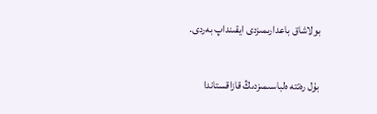بولاشاق باعدارىمىزدى ايقىنداپ بەردى.

بۇل رەتتە ەلباسىمىزدىڭ قازاقستاندا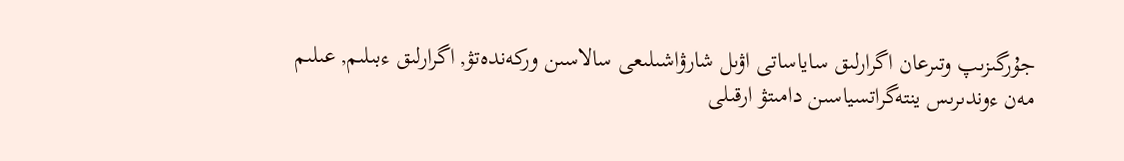جۇرگىزىپ وتىرعان اگرارلىق ساياساتى اۋىل شارۋاشىلىعى سالاسىن وركەندەتۋ, اگرارلىق ءبىلىم, عىلىم مەن ءوندىرىس ينتەگراتسياسىن دامىتۋ ارقىلى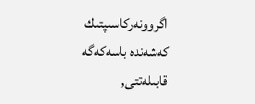اگروونەركاسىپتىك كەشەندە باسەكەگە قابىلەتتى,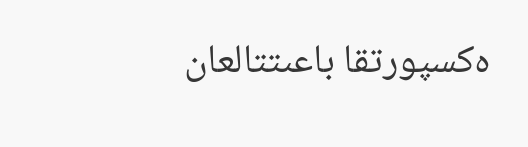ەكسپورتقا باعىتتالعان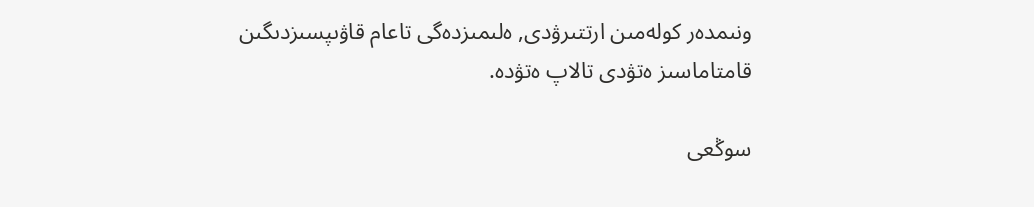ونىمدەر كولەمىن ارتتىرۋدى, ەلىمىزدەگى تاعام قاۋىپسىزدىگىن قامتاماسىز ەتۋدى تالاپ ەتۋدە.

سوڭعى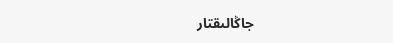جاڭالىقتار